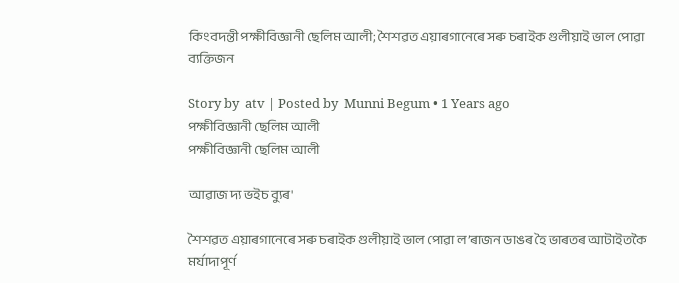কিংবদন্তী পক্ষীবিজ্ঞানী ছেলিম আলী; শৈশৱত এয়াৰগানেৰে সৰু চৰাইক গুলীয়াই ভাল পোৱা ব্যক্তিজন

Story by  atv | Posted by  Munni Begum • 1 Years ago
পক্ষীবিজ্ঞানী ছেলিম আলী
পক্ষীবিজ্ঞানী ছেলিম আলী

আৱাজ দ্য ভইচ ব্যুৰ'

শৈশৱত এয়াৰগানেৰে সৰু চৰাইক গুলীয়াই ভাল পোৱা ল’ৰাজন ডাঙৰ হৈ ভাৰতৰ আটাইতকৈ মৰ্যাদাপূৰ্ণ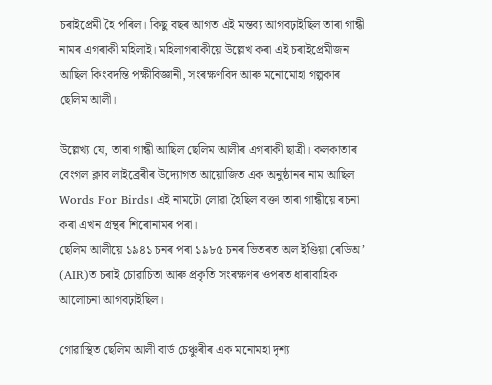চৰাইপ্ৰেমী হৈ পৰিল। কিছু বছৰ আগত এই মন্তব্য আগবঢ়াইছিল তাৰা গান্ধী নামৰ এগৰাকী মহিলাই। মহিলাগৰাকীয়ে উল্লেখ কৰা এই চৰাইপ্ৰেমীজন আছিল কিংবদন্তি পক্ষীবিজ্ঞানী, সংৰক্ষণবিদ আৰু মনোমোহা গল্পকাৰ ছেলিম আলী।

উল্লেখ্য যে, তাৰা গান্ধী আছিল ছেলিম আলীৰ এগৰাকী ছাত্ৰী। কলকাতাৰ বেংগল ক্লাব লাইব্ৰেৰীৰ উদ্যোগত আয়োজিত এক অনুষ্ঠানৰ নাম আছিল Words For Birds। এই নামটো লোৱা হৈছিল বক্তা তাৰা গান্ধীয়ে ৰচনা কৰা এখন গ্ৰন্থৰ শিৰোনামৰ পৰা।
ছেলিম আলীয়ে ১৯৪১ চনৰ পৰা ১৯৮৫ চনৰ ভিতৰত অল ইণ্ডিয়া ৰেডিঅ’ (AIR)ত চৰাই চোৱাচিতা আৰু প্ৰকৃতি সংৰক্ষণৰ ওপৰত ধাৰাবাহিক আলোচনা আগবঢ়াইছিল।

গোৱাস্থিত ছেলিম আলী বাৰ্ড চেঞ্চুৰীৰ এক মনোমহা দৃশ্য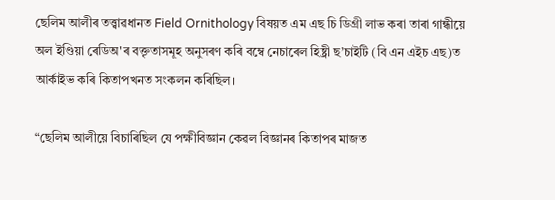ছেলিম আলীৰ তত্ত্বাৱধানত Field Ornithology বিষয়ত এম এছ চি ডিগ্ৰী লাভ কৰা তাৰা গান্ধীয়ে অল ইণ্ডিয়া ৰেডিঅ'ৰ বক্তৃতাসমূহ অনুসৰণ কৰি বম্বে নেচাৰেল হিষ্ট্ৰী ছ’চাইটি (বি এন এইচ এছ)ত আৰ্কাইভ কৰি কিতাপখনত সংকলন কৰিছিল।

“ছেলিম আলীয়ে বিচাৰিছিল যে পক্ষীবিজ্ঞান কেৱল বিজ্ঞানৰ কিতাপৰ মাজত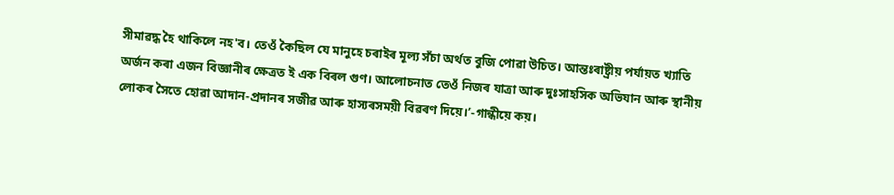সীমাৱদ্ধ হৈ থাকিলে নহ'ব। তেওঁ কৈছিল যে মানুহে চৰাইৰ মূল্য সঁচা অৰ্থত বুজি পোৱা উচিত। আন্তঃৰাষ্ট্ৰীয় পৰ্যায়ত খ্যাতি অৰ্জন কৰা এজন বিজ্ঞানীৰ ক্ষেত্ৰত ই এক বিৰল গুণ। আলোচনাত তেওঁ নিজৰ যাত্ৰা আৰু দুঃসাহসিক অভিযান আৰু স্থানীয় লোকৰ সৈতে হোৱা আদান-প্ৰদানৰ সজীৱ আৰু হাস্যৰসময়ী বিৱৰণ দিয়ে।’-গান্ধীয়ে কয়।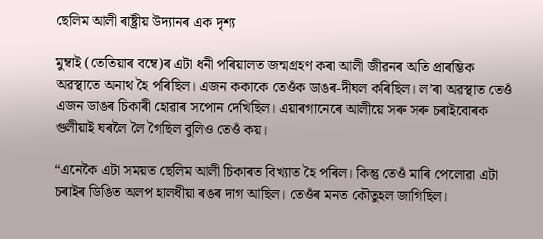ছেলিম আলী ৰাষ্ট্ৰীয় উদ্যানৰ এক দৃশ্য

মুম্বাই (তেতিয়াৰ বম্বে)ৰ এটা ধনী পৰিয়ালত জন্মগ্ৰহণ কৰা আলী জীৱনৰ অতি প্ৰাৰম্ভিক অৱস্থাতে অনাথ হৈ পৰিছিল। এজন ককাকে তেওঁক ডাঙৰ-দীঘল কৰিছিল। ল’ৰা অৱস্থাত তেওঁ এজন ডাঙৰ চিকাৰী হোৱাৰ সপোন দেখিছিল। এয়াৰগানেৰে আলীয়ে সৰু সৰু চৰাইবোৰক গুলীয়াই ঘৰলৈ লৈ গৈছিল বুলিও তেওঁ কয়।

“এনেকৈ এটা সময়ত ছেলিম আলী চিকাৰত বিখ্যাত হৈ পৰিল। কিন্তু তেওঁ মাৰি পেলোৱা এটা চৰাইৰ ডিঙিত অলপ হালধীয়া ৰঙৰ দাগ আছিল। তেওঁৰ মনত কৌতুহল জাগিছিল।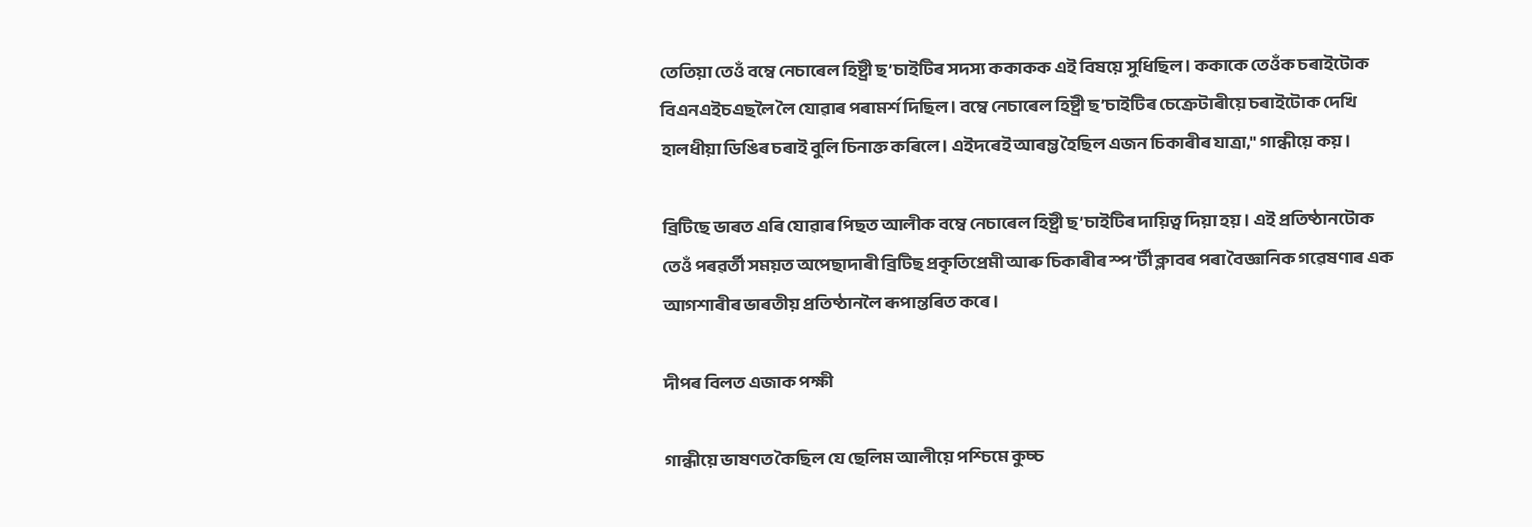তেতিয়া তেওঁ বম্বে নেচাৰেল হিষ্ট্ৰী ছ’চাইটিৰ সদস্য ককাকক এই বিষয়ে সুধিছিল। ককাকে তেওঁক চৰাইটোক বিএনএইচএছলৈ লৈ যোৱাৰ পৰামৰ্শ দিছিল। বম্বে নেচাৰেল হিষ্ট্ৰী ছ’চাইটিৰ চেক্ৰেটাৰীয়ে চৰাইটোক দেখি হালধীয়া ডিঙিৰ চৰাই বুলি চিনাক্ত কৰিলে। এইদৰেই আৰম্ভ হৈছিল এজন চিকাৰীৰ যাত্ৰা," গান্ধীয়ে কয়।

ব্ৰিটিছে ভাৰত এৰি যোৱাৰ পিছত আলীক বম্বে নেচাৰেল হিষ্ট্ৰী ছ’চাইটিৰ দায়িত্ব দিয়া হয়। এই প্ৰতিষ্ঠানটোক তেওঁ পৰৱৰ্তী সময়ত অপেছাদাৰী ব্ৰিটিছ প্ৰকৃতিপ্ৰেমী আৰু চিকাৰীৰ স্প’ৰ্টী ক্লাবৰ পৰা বৈজ্ঞানিক গৱেষণাৰ এক আগশাৰীৰ ভাৰতীয় প্ৰতিষ্ঠানলৈ ৰূপান্তৰিত কৰে।

দীপৰ বিলত এজাক পক্ষী

গান্ধীয়ে ভাষণত কৈছিল যে ছেলিম আলীয়ে পশ্চিমে কুচ্চ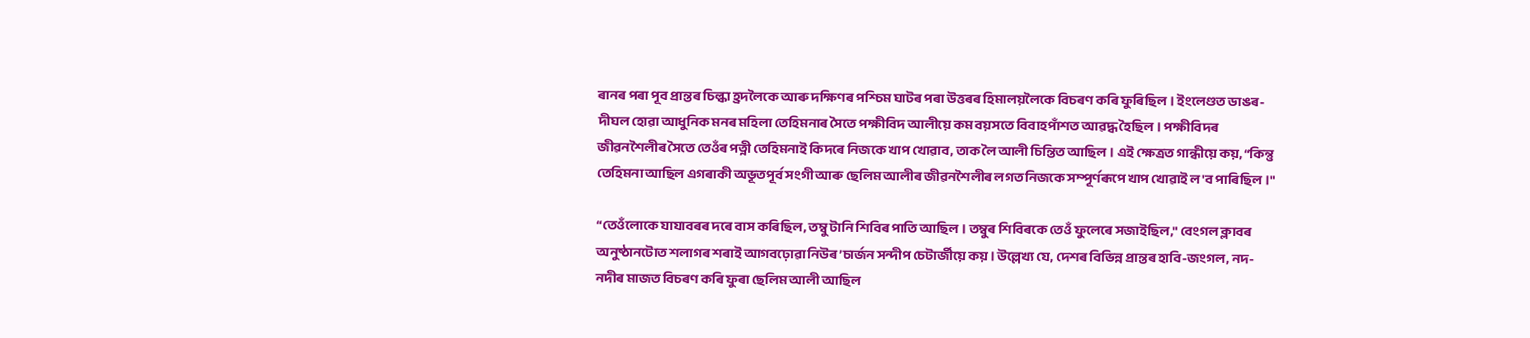ৰানৰ পৰা পূব প্ৰান্তৰ চিল্কা হ্ৰদলৈকে আৰু দক্ষিণৰ পশ্চিম ঘাটৰ পৰা উত্তৰৰ হিমালয়লৈকে বিচৰণ কৰি ফুৰিছিল। ইংলেণ্ডত ডাঙৰ-দীঘল হোৱা আধুনিক মনৰ মহিলা তেহিমনাৰ সৈতে পক্ষীবিদ আলীয়ে কম বয়সতে বিবাহপাঁশত আৱদ্ধ হৈছিল। পক্ষীবিদৰ জীৱনশৈলীৰ সৈতে তেওঁৰ পত্নী তেহিমনাই কিদৰে নিজকে খাপ খোৱাব, তাক লৈ আলী চিন্তিত আছিল। এই ক্ষেত্ৰত গান্ধীয়ে কয়, “কিন্তু তেহিমনা আছিল এগৰাকী অভূতপূৰ্ব সংগী আৰু ছেলিম আলীৰ জীৱনশৈলীৰ লগত নিজকে সম্পূৰ্ণৰূপে খাপ খোৱাই ল'ব পাৰিছিল।"

“তেওঁলোকে যাযাবৰৰ দৰে বাস কৰিছিল, তম্বু টানি শিবিৰ পাতি আছিল। তম্বুৰ শিবিৰকে তেওঁ ফুলেৰে সজাইছিল," বেংগল ক্লাবৰ অনুষ্ঠানটোত শলাগৰ শৰাই আগবঢ়োৱা নিউৰ’চাৰ্জন সন্দীপ চেটাৰ্জীয়ে কয়। উল্লেখ্য যে, দেশৰ বিভিন্ন প্ৰান্তৰ হাবি-জংগল, নদ-নদীৰ মাজত বিচৰণ কৰি ফুৰা ছেলিম আলী আছিল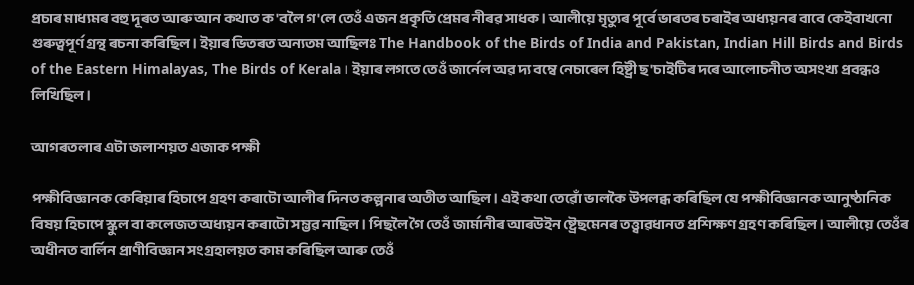প্ৰচাৰ মাধ্যমৰ বহু দূৰত আৰু আন কথাত ক'বলৈ গ'লে তেওঁ এজন প্ৰকৃতি প্ৰেমৰ নীৰৱ সাধক। আলীয়ে মৃত্যুৰ পূৰ্বে ভাৰতৰ চৰাইৰ অধ্যয়নৰ বাবে কেইবাখনো গুৰুত্বপূৰ্ণ গ্ৰন্থ ৰচনা কৰিছিল। ইয়াৰ ভিতৰত অন্যতম আছিলঃ The Handbook of the Birds of India and Pakistan, Indian Hill Birds and Birds of the Eastern Himalayas, The Birds of Kerala। ইয়াৰ লগতে তেওঁ জাৰ্নেল অৱ দ্য বম্বে নেচাৰেল হিষ্ট্ৰী ছ'চাইটিৰ দৰে আলোচনীত অসংখ্য প্ৰবন্ধও লিখিছিল।

আগৰতলাৰ এটা জলাশয়ত এজাক পক্ষী

পক্ষীবিজ্ঞানক কেৰিয়াৰ হিচাপে গ্ৰহণ কৰাটো আলীৰ দিনত কল্পনাৰ অতীত আছিল। এই কথা তেৱোঁ ভালকৈ উপলব্ধ কৰিছিল যে পক্ষীবিজ্ঞানক আনুষ্ঠানিক বিষয় হিচাপে স্কুল বা কলেজত অধ্যয়ন কৰাটো সম্ভৱ নাছিল। পিছলৈ গৈ তেওঁ জাৰ্মানীৰ আৰউইন ষ্ট্ৰেছমেনৰ তত্ত্বাৱধানত প্ৰশিক্ষণ গ্ৰহণ কৰিছিল। আলীয়ে তেওঁৰ অধীনত বাৰ্লিন প্ৰাণীবিজ্ঞান সংগ্ৰহালয়ত কাম কৰিছিল আৰু তেওঁ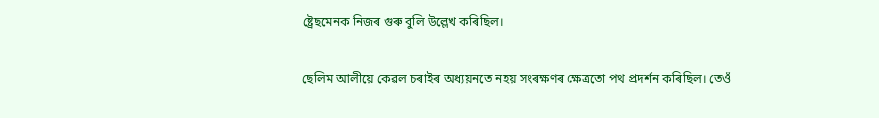ষ্ট্ৰেছমেনক নিজৰ গুৰু বুলি উল্লেখ কৰিছিল।

ছেলিম আলীয়ে কেৱল চৰাইৰ অধ্যয়নতে নহয় সংৰক্ষণৰ ক্ষেত্ৰতো পথ প্ৰদৰ্শন কৰিছিল। তেওঁ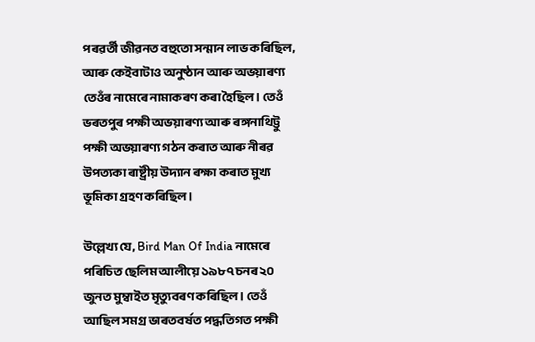পৰৱৰ্তী জীৱনত বহুতো সন্মান লাভ কৰিছিল, আৰু কেইবাটাও অনুষ্ঠান আৰু অভয়াৰণ্য তেওঁৰ নামেৰে নামাকৰণ কৰা হৈছিল। তেওঁ ভৰতপুৰ পক্ষী অভয়াৰণ্য আৰু ৰঙ্গনাথিট্টু পক্ষী অভয়াৰণ্য গঠন কৰাত আৰু নীৰৱ উপত্যকা ৰাষ্ট্ৰীয় উদ্যান ৰক্ষা কৰাত মুখ্য ভূমিকা গ্ৰহণ কৰিছিল।

উল্লেখ্য যে, Bird Man Of India নামেৰে পৰিচিত ছেলিম আলীয়ে ১৯৮৭ চনৰ ২০ জুনত মুম্বাইত মৃত্যুবৰণ কৰিছিল। তেওঁ আছিল সমগ্ৰ ভাৰতবৰ্ষত পদ্ধতিগত পক্ষী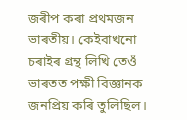জৰীপ কৰা প্ৰথমজন ভাৰতীয়। কেইবাখনো চৰাইৰ গ্ৰন্থ লিখি তেওঁ ভাৰতত পক্ষী বিজ্ঞানক জনপ্ৰিয় কৰি তুলিছিল।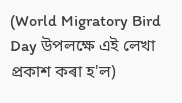(World Migratory Bird Day উপলক্ষে এই লেখা প্ৰকাশ কৰা হ'ল)